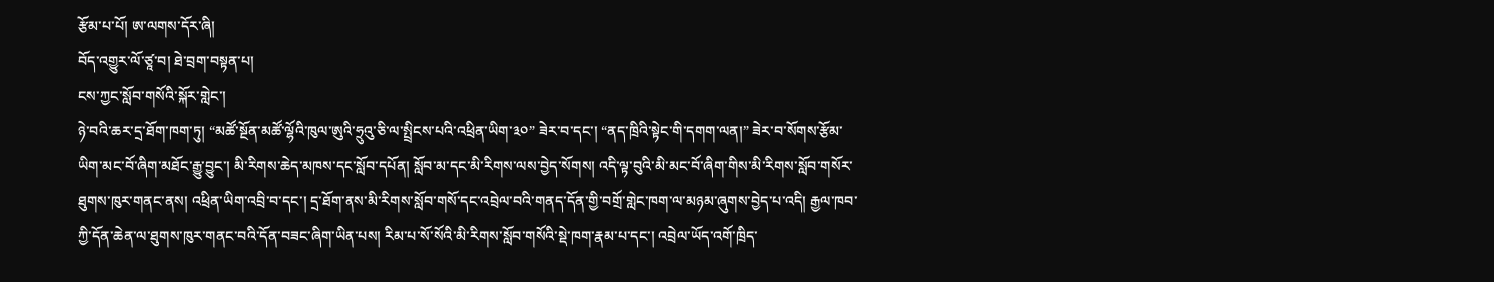རྩོམ་པ་པོ། ཨ་ལགས་དོར་ཞི།
བོད་འགྱུར་ལོ་ཙཱ་བ། ཐེ་བྲག་བསྟན་པ།
ངས་ཀྱང་སློབ་གསོའི་སྐོར་གླེང་།
ཉེ་བའི་ཆར་དྲ་ཐོག་ཁག་ཏུ། “མཚོ་སྔོན་མཚོ་ལྷོའི་ཁུལ་ཨུའི་ཧྲུའུ་ཅི་ལ་སྤྲིངས་པའི་འཕྲིན་ཡིག་༣༠” ཟེར་བ་དང་། “ནད་ཁྲིའི་སྟེང་གི་དགག་ལན།” ཟེར་བ་སོགས་རྩོམ་ཡིག་མང་བོ་ཞིག་མཐོང་རྒྱུ་བྱུང་། མི་རིགས་ཆེད་མཁས་དང་སློབ་དཔོན། སློབ་མ་དང་མི་རིགས་ལས་བྱེད་སོགས། འདི་ལྟ་བུའི་མི་མང་བོ་ཞིག་གིས་མི་རིགས་སློབ་གསོར་ཐུགས་ཁུར་གནང་ནས། འཕྲིན་ཡིག་འབྲི་བ་དང་། དྲ་ཐོག་ནས་མི་རིགས་སློབ་གསོ་དང་འབྲེལ་བའི་གནད་དོན་གྱི་བགྲོ་གླེང་ཁག་ལ་མཉམ་ཞུགས་བྱེད་པ་འདི། རྒྱལ་ཁབ་ཀྱི་དོན་ཆེན་ལ་ཐུགས་ཁུར་གནང་བའི་དོན་བཟང་ཞིག་ཡིན་པས། རིམ་པ་སོ་སོའི་མི་རིགས་སློབ་གསོའི་སྡེ་ཁག་རྣམ་པ་དང་། འབྲེལ་ཡོད་འགོ་ཁྲིད་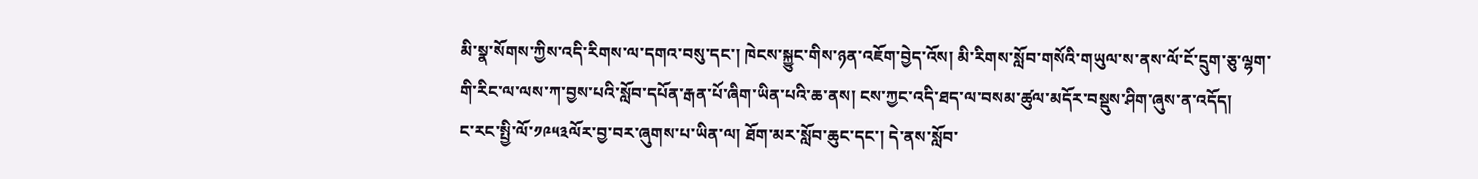མི་སྣ་སོགས་ཀྱིས་འདི་རིགས་ལ་དགའ་བསུ་དང་། ཁེངས་སྐྱུང་གིས་ཉན་འཇོག་བྱེད་འོས། མི་རིགས་སློབ་གསོའི་གཡུལ་ས་ནས་ལོ་ངོ་དྲུག་ཅུ་ལྷག་གི་རིང་ལ་ལས་ཀ་བྱས་པའི་སློབ་དཔོན་རྒན་པོ་ཞིག་ཡིན་པའི་ཆ་ནས། ངས་ཀྱང་འདི་ཐད་ལ་བསམ་ཚུལ་མདོར་བསྡུས་ཤིག་ཞུས་ན་འདོད།
ང་རང་སྤྱི་ལོ་༡༩༥༣ལོར་བྱ་བར་ཞུགས་པ་ཡིན་ལ། ཐོག་མར་སློབ་ཆུང་དང་། དེ་ནས་སློབ་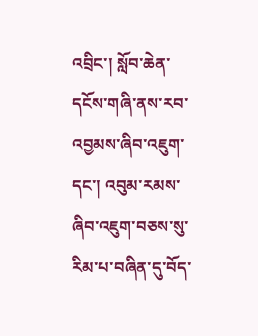འབྲིང་། སློབ་ཆེན་དངོས་གཞི་ནས་རབ་འབྱམས་ཞིབ་འཇུག་དང་། འབུམ་རམས་ཞིབ་འཇུག་བཅས་སུ་རིམ་པ་བཞིན་དུ་བོད་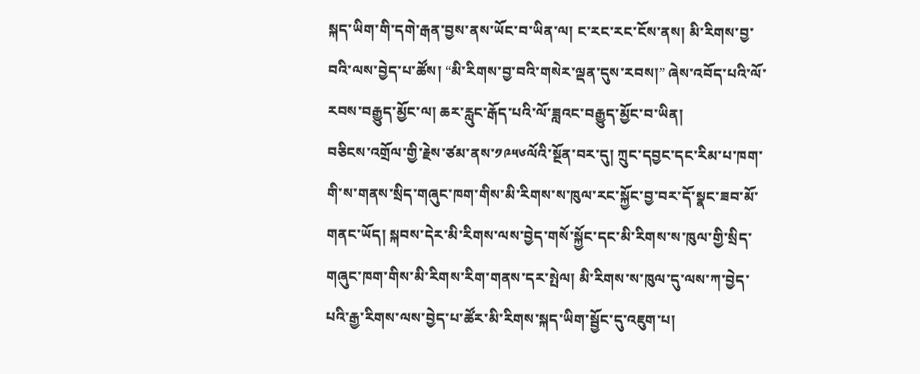སྐད་ཡིག་གི་དགེ་རྒན་བྱས་ནས་ཡོང་བ་ཡིན་ལ། ང་རང་རང་ངོས་ནས། མི་རིགས་བྱ་བའི་ལས་བྱེད་པ་ཚོས། “མི་རིགས་བྱ་བའི་གསེར་ལྡན་དུས་རབས།” ཞེས་འབོད་པའི་ལོ་རབས་བརྒྱུད་མྱོང་ལ། ཆར་རླུང་རྒོད་པའི་ལོ་ཟླའང་བརྒྱུད་མྱོང་བ་ཡིན།
བཅིངས་འགྲོལ་གྱི་རྗེས་ཙམ་ནས་༡༩༥༦ལོའི་སྔོན་བར་དུ། ཀྲུང་དབྱང་དང་རིམ་པ་ཁག་གི་ས་གནས་སྲིད་གཞུང་ཁག་གིས་མི་རིགས་ས་ཁུལ་རང་སྐྱོང་བྱ་བར་དོ་སྣང་ཟབ་མོ་གནང་ཡོད། སྐབས་དེར་མི་རིགས་ལས་བྱེད་གསོ་སྐྱོང་དང་མི་རིགས་ས་ཁུལ་གྱི་སྲིད་གཞུང་ཁག་གིས་མི་རིགས་རིག་གནས་དར་སྤེལ། མི་རིགས་ས་ཁུལ་དུ་ལས་ཀ་བྱེད་པའི་རྒྱ་རིགས་ལས་བྱེད་པ་ཚོར་མི་རིགས་སྐད་ཡིག་སྦྱོང་དུ་འཇུག་པ།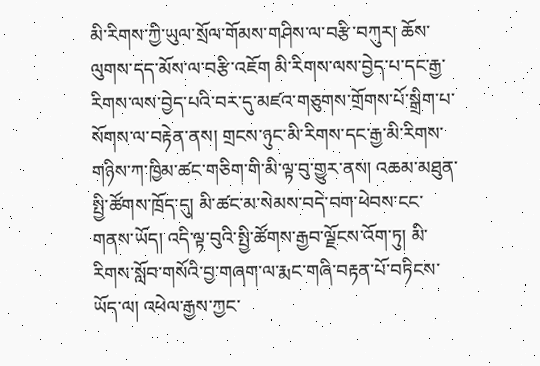མི་རིགས་ཀྱི་ཡུལ་སྲོལ་གོམས་གཤིས་ལ་བརྩི་བཀུར། ཆོས་ལུགས་དད་མོས་ལ་བརྩི་འཇོག མི་རིགས་ལས་བྱེད་པ་དང་རྒྱ་རིགས་ལས་བྱེད་པའི་བར་དུ་མཛའ་གཅུགས་གྲོགས་པོ་སྒྲིག་པ་སོགས་ལ་བརྟེན་ནས། གྲངས་ཉུང་མི་རིགས་དང་རྒྱ་མི་རིགས་གཉིས་ཀ་ཁྱིམ་ཚང་གཅིག་གི་མི་ལྟ་བུ་གྱུར་ནས། འཆམ་མཐུན་སྤྱི་ཚོགས་ཁྲོད་དུ། མི་ཚང་མ་སེམས་བདེ་བག་ཕེབས་ངང་གནས་ཡོད། འདི་ལྟ་བུའི་སྤྱི་ཚོགས་རྒྱབ་ལྗོངས་འོག་ཏུ། མི་རིགས་སློབ་གསོའི་བྱ་གཞག་ལ་རྨང་གཞི་བརྟན་པོ་བཏིངས་ཡོད་ལ། འཕེལ་རྒྱས་ཀྱང་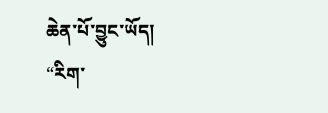ཆེན་པོ་བྱུང་ཡོད།
“རིག་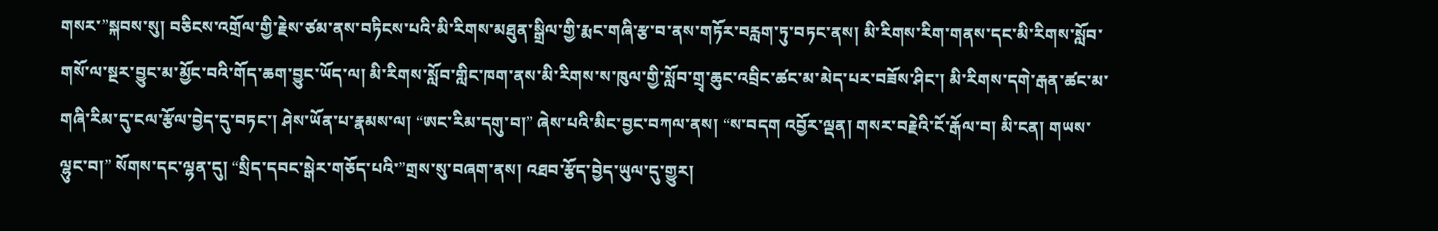གསར་”སྐབས་སུ། བཅིངས་འགྲོལ་གྱི་རྗེས་ཙམ་ནས་བཏིངས་པའི་མི་རིགས་མཐུན་སྒྲིལ་གྱི་རྨང་གཞི་རྩ་བ་ནས་གཏོར་བརླག་ཏུ་བཏང་ནས། མི་རིགས་རིག་གནས་དང་མི་རིགས་སློབ་གསོ་ལ་སྔར་བྱུང་མ་མྱོང་བའི་གོད་ཆག་བྱུང་ཡོད་ལ། མི་རིགས་སློབ་གླིང་ཁག་ནས་མི་རིགས་ས་ཁུལ་གྱི་སློབ་གྲྭ་ཆུང་འབྲིང་ཚང་མ་མེད་པར་བཟོས་ཤིང་། མི་རིགས་དགེ་རྒན་ཚང་མ་གཞི་རིམ་དུ་ངལ་རྩོལ་བྱེད་དུ་བཏང་། ཤེས་ཡོན་པ་རྣམས་ལ། “ཨང་རིམ་དགུ་བ།” ཞེས་པའི་མིང་བྱང་བཀལ་ནས། “ས་བདག འབྱོར་ལྡན། གསར་བརྗེའི་ངོ་རྒོལ་བ། མི་ངན། གཡས་ལྷུང་བ།” སོགས་དང་ལྷན་དུ། “སྲིད་དབང་སྒེར་གཅོད་པའི་”གྲས་སུ་བཞག་ནས། འཐབ་རྩོད་བྱེད་ཡུལ་དུ་གྱུར།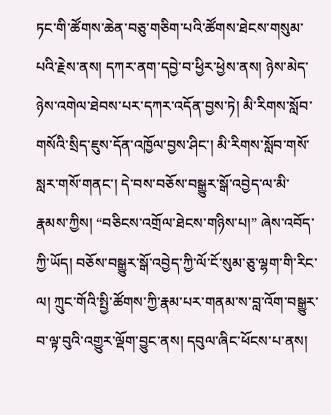ཏང་གི་ཚོགས་ཆེན་བཅུ་གཅིག་པའི་ཚོགས་ཐེངས་གསུམ་པའི་རྗེས་ནས། དཀར་ནག་དབྱེ་བ་ཕྱིར་ཕྱེས་ནས། ཉེས་མེད་ཉེས་འགེལ་ཐེབས་པར་དཀར་འདོན་བྱས་ཏེ། མི་རིགས་སློབ་གསོའི་སྲིད་ཇུས་དོན་འཁྱོལ་བྱས་ཤིང་། མི་རིགས་སློབ་གསོ་སླར་གསོ་གནང་། དེ་བས་བཅོས་བསྒྱུར་སྒོ་འབྱེད་ལ་མི་རྣམས་ཀྱིས། “བཅིངས་འགྲོལ་ཐེངས་གཉིས་པ།” ཞེས་འབོད་ཀྱི་ཡོད། བཅོས་བསྒྱུར་སྒོ་འབྱེད་ཀྱི་ལོ་ངོ་སུམ་ཅུ་ལྷག་གི་རིང་ལ། ཀྲུང་གོའི་སྤྱི་ཚོགས་ཀྱི་རྣམ་པར་གནམ་ས་བླ་འོག་བསྒྱུར་བ་ལྟ་བུའི་འགྱུར་ལྡོག་བྱུང་ནས། དབུལ་ཞིང་ཕོངས་པ་ནས།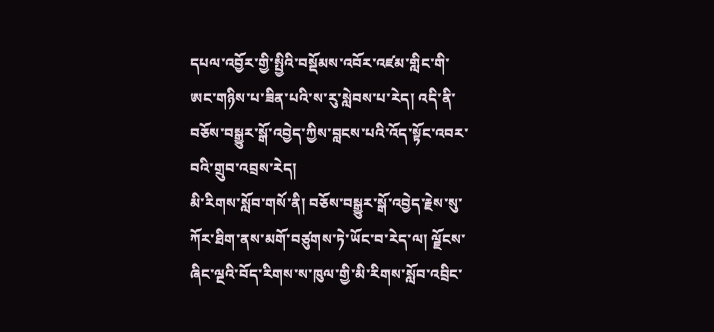དཔལ་འབྱོར་གྱི་སྤྱིའི་བསྡོམས་འབོར་འཛམ་གླིང་གི་ཨང་གཉིས་པ་ཟིན་པའི་ས་རུ་སླེབས་པ་རེད། འདི་ནི་བཅོས་བསྒྱུར་སྒོ་འབྱེད་ཀྱིས་བླངས་པའི་འོད་སྟོང་འབར་བའི་གྲུབ་འབྲས་རེད།
མི་རིགས་སློབ་གསོ་ནི། བཅོས་བསྒྱུར་སྒོ་འབྱེད་རྗེས་སུ་ཀོར་ཐིག་ནས་མགོ་བཙུགས་ཏེ་ཡོང་བ་རེད་ལ། ལྗོངས་ཞིང་ལྔའི་བོད་རིགས་ས་ཁུལ་གྱི་མི་རིགས་སློབ་འབྲིང་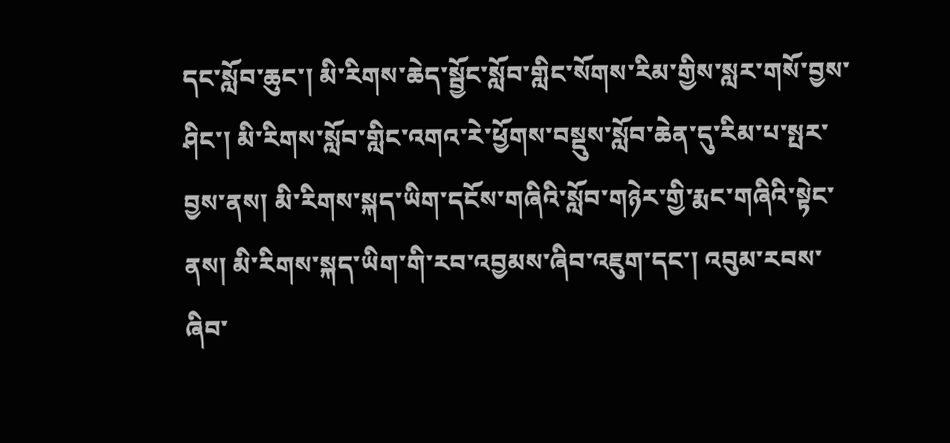དང་སློབ་ཆུང་། མི་རིགས་ཆེད་སྦྱོང་སློབ་གླིང་སོགས་རིམ་གྱིས་སླར་གསོ་བྱས་ཤིང་། མི་རིགས་སློབ་གླིང་འགའ་རེ་ཕྱོགས་བསྡུས་སློབ་ཆེན་དུ་རིམ་པ་སྤར་བྱས་ནས། མི་རིགས་སྐད་ཡིག་དངོས་གཞིའི་སློབ་གཉེར་གྱི་རྨང་གཞིའི་སྟེང་ནས། མི་རིགས་སྐད་ཡིག་གི་རབ་འབྱམས་ཞིབ་འཇུག་དང་། འབུམ་རབས་ཞིབ་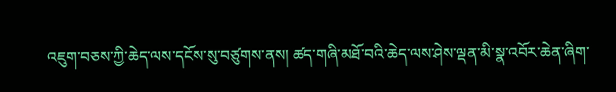འཇུག་བཅས་ཀྱི་ཆེད་ལས་དངོས་སུ་བཙུགས་ནས། ཚད་གཞི་མཐོ་བའི་ཆེད་ལས་ཤེས་ལྡན་མི་སྣ་འབོར་ཆེན་ཞིག་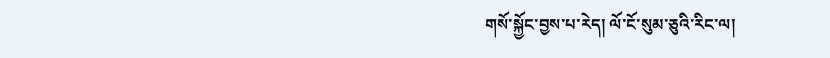གསོ་སྐྱོང་བྱས་པ་རེད། ལོ་ངོ་སུམ་ཅུའི་རིང་ལ།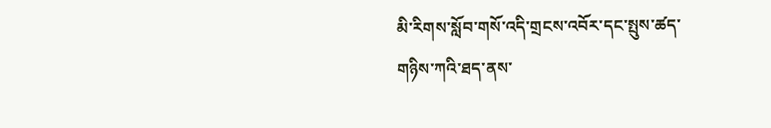མི་རིགས་སློབ་གསོ་འདི་གྲངས་འབོར་དང་སྤུས་ཚད་གཉིས་ཀའི་ཐད་ནས་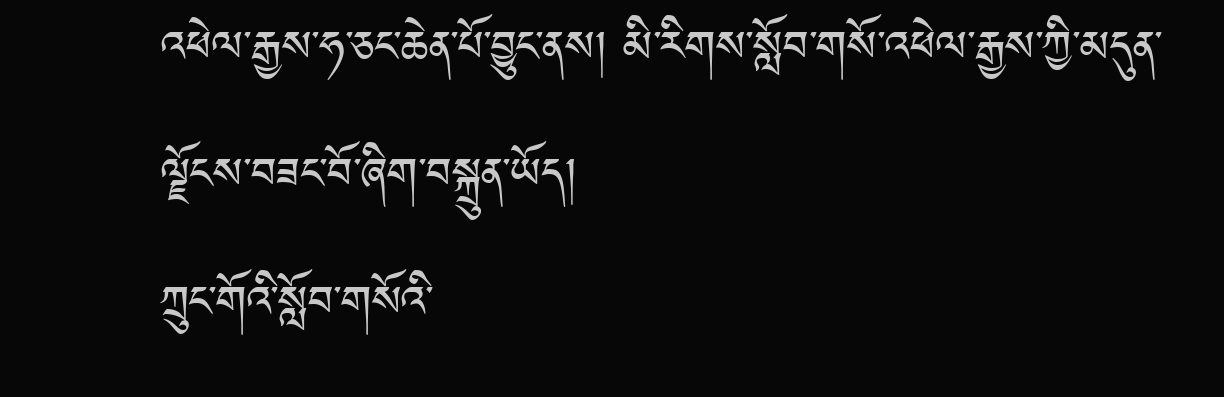འཕེལ་རྒྱས་ཧ་ཅང་ཆེན་པོ་བྱུང་ནས། མི་རིགས་སློབ་གསོ་འཕེལ་རྒྱས་ཀྱི་མདུན་ལྗོངས་བཟང་བོ་ཞིག་བསྐྲུན་ཡོད།
ཀྲུང་གོའི་སློབ་གསོའི་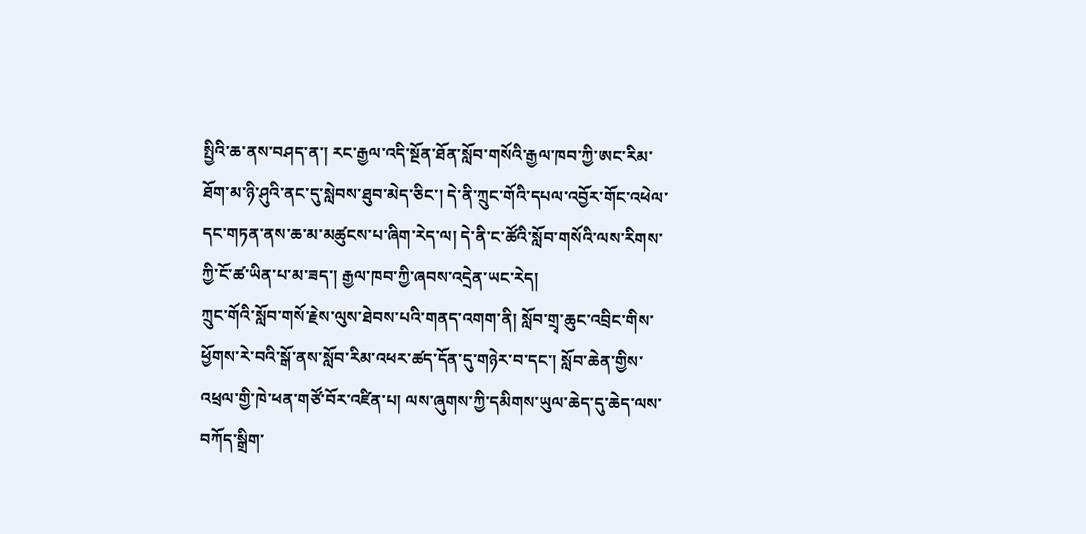སྤྱིའི་ཆ་ནས་བཤད་ན་། རང་རྒྱལ་འདི་སྔོན་ཐོན་སློབ་གསོའི་རྒྱལ་ཁབ་ཀྱི་ཨང་རིམ་ཐོག་མ་ཉི་ཤུའི་ནང་དུ་སླེབས་ཐུབ་མེད་ཅིང་། དེ་ནི་ཀྲུང་གོའི་དཔལ་འབྱོར་གོང་འཕེལ་དང་གཏན་ནས་ཆ་མ་མཚུངས་པ་ཞིག་རེད་ལ། དེ་ནི་ང་ཚོའི་སློབ་གསོའི་ལས་རིགས་ཀྱི་ངོ་ཚ་ཡིན་པ་མ་ཟད་། རྒྱལ་ཁབ་ཀྱི་ཞབས་འདྲེན་ཡང་རེད།
ཀྲུང་གོའི་སློབ་གསོ་རྗེས་ལུས་ཐེབས་པའི་གནད་འགག་ནི། སློབ་གྲྭ་ཆུང་འབྲིང་གིས་ཕྱོགས་རེ་བའི་སྒོ་ནས་སློབ་རིམ་འཕར་ཚད་དོན་དུ་གཉེར་བ་དང་། སློབ་ཆེན་གྱིས་འཕྲལ་གྱི་ཁེ་ཕན་གཙོ་བོར་འཛིན་པ། ལས་ཞུགས་ཀྱི་དམིགས་ཡུལ་ཆེད་དུ་ཆེད་ལས་བཀོད་སྒྲིག་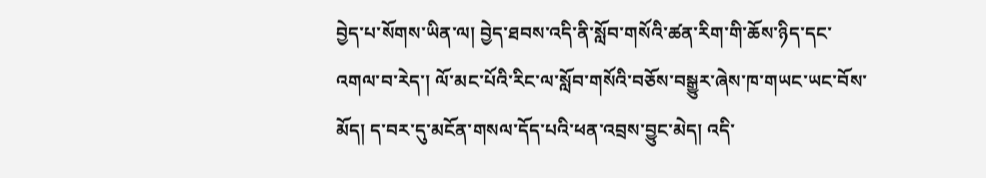བྱེད་པ་སོགས་ཡིན་ལ། བྱེད་ཐབས་འདི་ནི་སློབ་གསོའི་ཚན་རིག་གི་ཆོས་ཉིད་དང་འགལ་བ་རེད་། ལོ་མང་པོའི་རིང་ལ་སློབ་གསོའི་བཅོས་བསྒྱུར་ཞེས་ཁ་གཡང་ཡང་བོས་མོད། ད་བར་དུ་མངོན་གསལ་དོད་པའི་ཕན་འབྲས་བྱུང་མེད། འདི་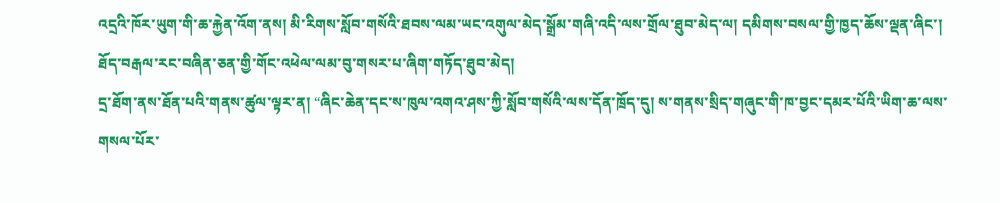འདྲའི་ཁོར་ཡུག་གི་ཆ་རྐྱེན་འོག་ནས། མི་རིགས་སློབ་གསོའི་ཐབས་ལམ་ཡང་འགུལ་མེད་སྒྲོམ་གཞི་འདི་ལས་གྲོལ་ཐུབ་མེད་ལ། དམིགས་བསལ་གྱི་ཁྱད་ཆོས་ལྡན་ཞིང་། ཐོད་བརྒལ་རང་བཞིན་ཅན་གྱི་གོང་འཕེལ་ལམ་བུ་གསར་པ་ཞིག་གཏོད་ཐུབ་མེད།
དྲ་ཐོག་ནས་ཐོན་པའི་གནས་ཚུལ་ལྟར་ན། “ཞིང་ཆེན་དང་ས་ཁུལ་འགའ་ཤས་ཀྱི་སློབ་གསོའི་ལས་དོན་ཁྲོད་དུ། ས་གནས་སྲིད་གཞུང་གི་ཁ་བྱང་དམར་པོའི་ཡིག་ཆ་ལས་གསལ་པོར་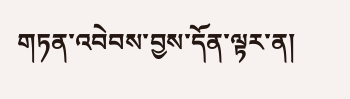གཏན་འབེབས་བྱས་དོན་ལྟར་ན།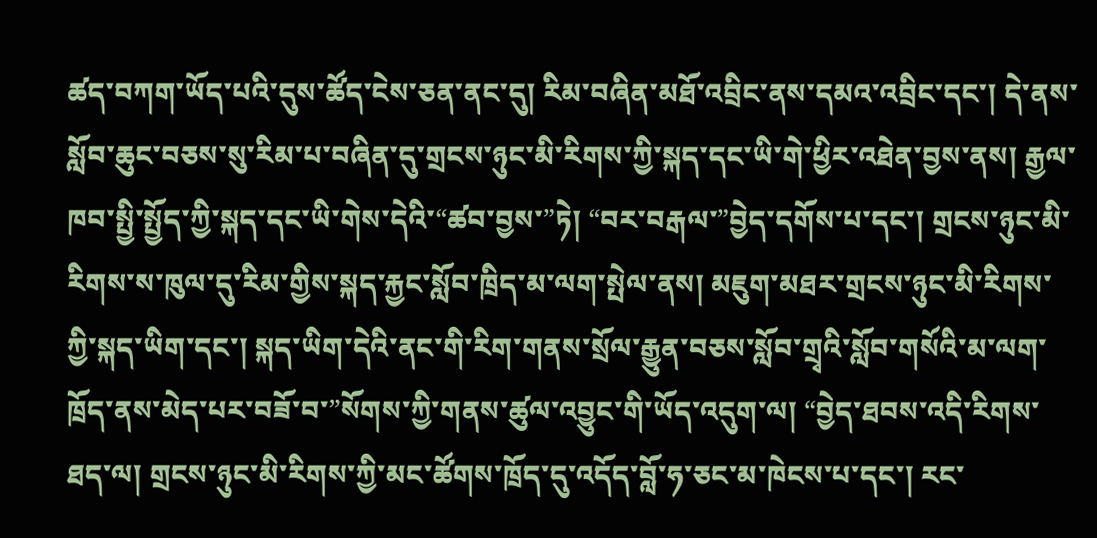ཚད་བཀག་ཡོད་པའི་དུས་ཚོད་ངེས་ཅན་ནང་དུ། རིམ་བཞིན་མཐོ་འབྲིང་ནས་དམའ་འབྲིང་དང་། དེ་ནས་སློབ་ཆུང་བཅས་སུ་རིམ་པ་བཞིན་དུ་གྲངས་ཉུང་མི་རིགས་ཀྱི་སྐད་དང་ཡི་གེ་ཕྱིར་འཐེན་བྱས་ནས། རྒྱལ་ཁབ་སྤྱི་སྤྱོད་ཀྱི་སྐད་དང་ཡི་གེས་དེའི་“ཚབ་བྱས་”ཏེ། “བར་བརྒལ་”བྱེད་དགོས་པ་དང་། གྲངས་ཉུང་མི་རིགས་ས་ཁུལ་དུ་རིམ་གྱིས་སྐད་རྐྱང་སློབ་ཁྲིད་མ་ལག་སྤེལ་ནས། མཇུག་མཐར་གྲངས་ཉུང་མི་རིགས་ཀྱི་སྐད་ཡིག་དང་། སྐད་ཡིག་དེའི་ནང་གི་རིག་གནས་སྲོལ་རྒྱུན་བཅས་སློབ་གྲྭའི་སློབ་གསོའི་མ་ལག་ཁྲོད་ནས་མེད་པར་བཟོ་བ་”སོགས་ཀྱི་གནས་ཚུལ་འབྱུང་གི་ཡོད་འདུག་ལ། “བྱེད་ཐབས་འདི་རིགས་ཐད་ལ། གྲངས་ཉུང་མི་རིགས་ཀྱི་མང་ཚོགས་ཁྲོད་དུ་འདོད་བློ་ཧ་ཅང་མ་ཁེངས་པ་དང་། རང་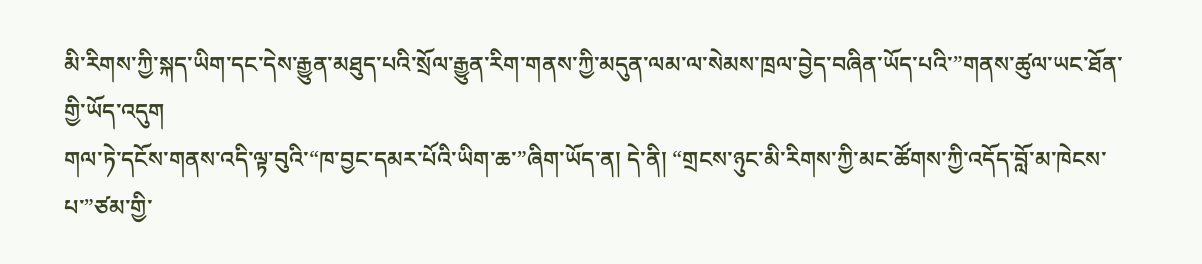མི་རིགས་ཀྱི་སྐད་ཡིག་དང་དེས་རྒྱུན་མཐུད་པའི་སྲོལ་རྒྱུན་རིག་གནས་ཀྱི་མདུན་ལམ་ལ་སེམས་ཁྲལ་བྱེད་བཞིན་ཡོད་པའི་”གནས་ཚུལ་ཡང་ཐོན་གྱི་ཡོད་འདུག
གལ་ཏེ་དངོས་གནས་འདི་ལྟ་བུའི་“ཁ་བྱང་དམར་པོའི་ཡིག་ཆ་”ཞིག་ཡོད་ན། དེ་ནི། “གྲངས་ཉུང་མི་རིགས་ཀྱི་མང་ཚོགས་ཀྱི་འདོད་བློ་མ་ཁེངས་པ་”ཙམ་གྱི་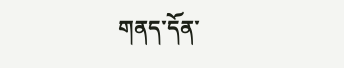གནད་དོན་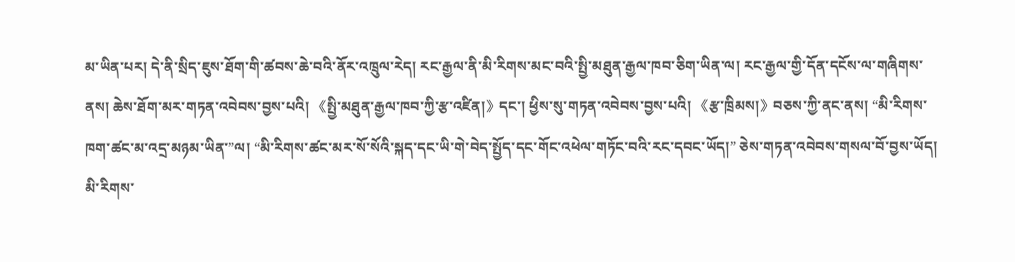མ་ཡིན་པར། དེ་ནི་སྲིད་ཇུས་ཐོག་གི་ཚབས་ཆེ་བའི་ནོར་འཁྲུལ་རེད། རང་རྒྱལ་ནི་མི་རིགས་མང་བའི་སྤྱི་མཐུན་རྒྱལ་ཁབ་ཅིག་ཡིན་ལ། རང་རྒྱལ་གྱི་དོན་དངོས་ལ་གཞིགས་ནས། ཆེས་ཐོག་མར་གཏན་འབེབས་བྱས་པའི། 《སྤྱི་མཐུན་རྒྱལ་ཁབ་ཀྱི་རྩ་འཛིན།》དང་། ཕྱིས་སུ་གཏན་འབེབས་བྱས་པའི། 《རྩ་ཁྲིམས།》བཅས་ཀྱི་ནང་ནས། “མི་རིགས་ཁག་ཚང་མ་འདྲ་མཉམ་ཡིན་”ལ། “མི་རིགས་ཚང་མར་སོ་སོའི་སྐད་དང་ཡི་གེ་བེད་སྤྱོད་དང་གོང་འཕེལ་གཏོང་བའི་རང་དབང་ཡོད།” ཅེས་གཏན་འབེབས་གསལ་བོ་བྱས་ཡོད།
མི་རིགས་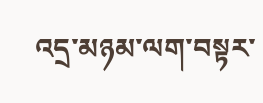འདྲ་མཉམ་ལག་བསྟར་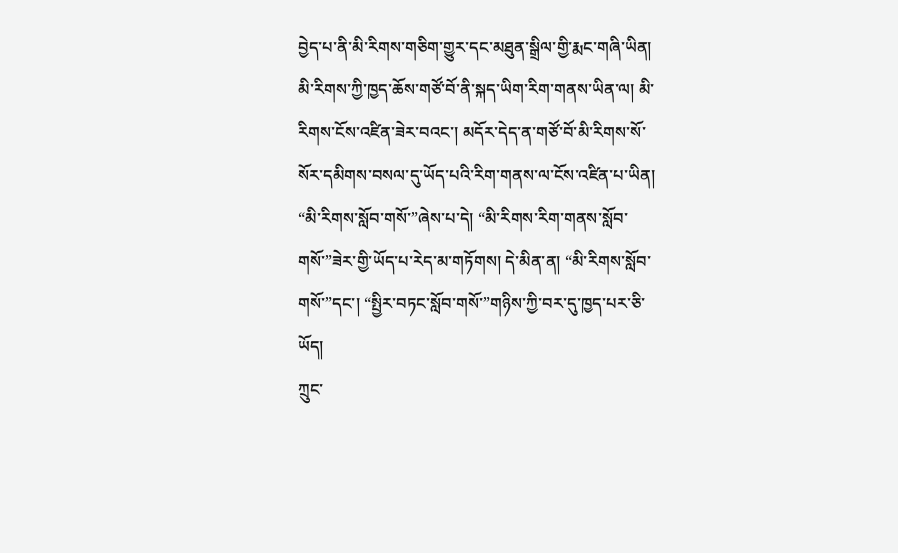བྱེད་པ་ནི་མི་རིགས་གཅིག་གྱུར་དང་མཐུན་སྒྲིལ་གྱི་རྨང་གཞི་ཡིན། མི་རིགས་ཀྱི་ཁྱད་ཆོས་གཙོ་བོ་ནི་སྐད་ཡིག་རིག་གནས་ཡིན་ལ། མི་རིགས་ངོས་འཛིན་ཟེར་བའང་། མདོར་དེད་ན་གཙོ་བོ་མི་རིགས་སོ་སོར་དམིགས་བསལ་དུ་ཡོད་པའི་རིག་གནས་ལ་ངོས་འཛིན་པ་ཡིན། “མི་རིགས་སློབ་གསོ་”ཞེས་པ་དེ། “མི་རིགས་རིག་གནས་སློབ་གསོ་”ཟེར་གྱི་ཡོད་པ་རེད་མ་གཏོགས། དེ་མིན་ན། “མི་རིགས་སློབ་གསོ་”དང་། “སྤྱིར་བཏང་སློབ་གསོ་”གཉིས་ཀྱི་བར་དུ་ཁྱད་པར་ཅི་ཡོད།
ཀྲུང་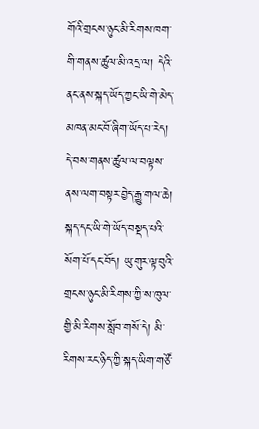གོའི་གྲངས་ཉུང་མི་རིགས་ཁག་གི་གནས་ཚུལ་མི་འདྲ་ལ། དེའི་ནང་ནས་སྐད་ཡོད་ཀྱང་ཡི་གེ་མེད་མཁན་མང་བོ་ཞིག་ཡོད་པ་རེད། དེ་བས་གནས་ཚུལ་ལ་བལྟས་ནས་ལག་བསྟར་བྱེད་རྒྱུ་གལ་ཆེ། སྐད་དང་ཡི་གེ་ཡོད་བསྡད་པའི་སོག་པོ་དང་བོད། ཡུ་གུར་ལྟ་བུའི་གྲངས་ཉུང་མི་རིགས་ཀྱི་ས་ཁུལ་གྱི་མི་རིགས་སློབ་གསོ་དེ། མི་རིགས་རང་ཉིད་ཀྱི་སྐད་ཡིག་གཙོ་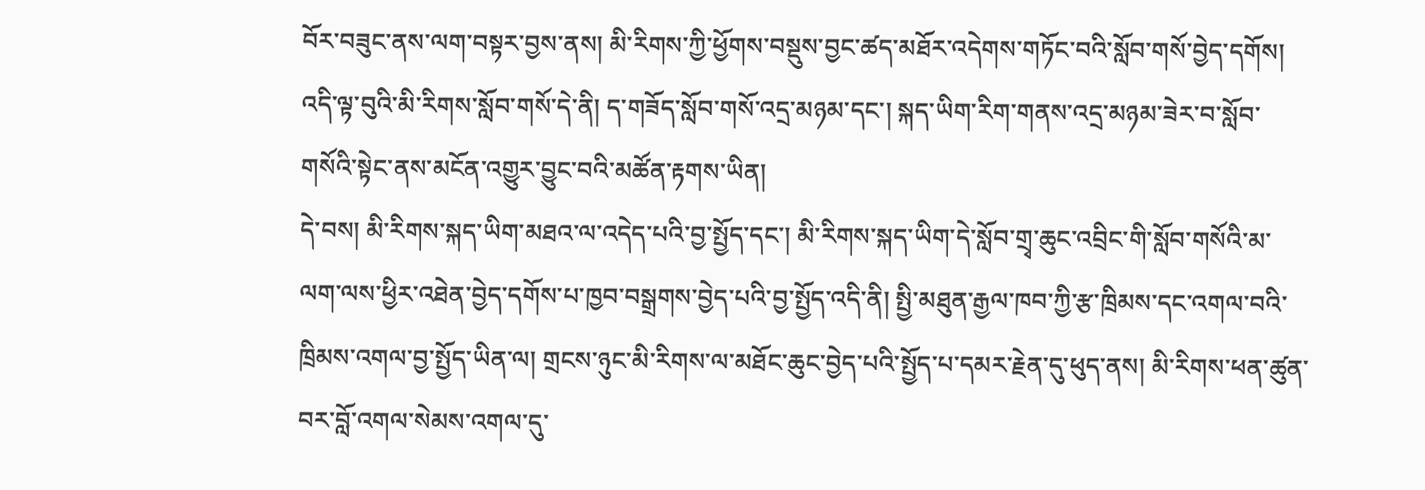བོར་བཟུང་ནས་ལག་བསྟར་བྱས་ནས། མི་རིགས་ཀྱི་ཕྱོགས་བསྡུས་བྱང་ཚད་མཐོར་འདེགས་གཏོང་བའི་སློབ་གསོ་བྱེད་དགོས། འདི་ལྟ་བུའི་མི་རིགས་སློབ་གསོ་དེ་ནི། ད་གཟོད་སློབ་གསོ་འདྲ་མཉམ་དང་། སྐད་ཡིག་རིག་གནས་འདྲ་མཉམ་ཟེར་བ་སློབ་གསོའི་སྟེང་ནས་མངོན་འགྱུར་བྱུང་བའི་མཚོན་རྟགས་ཡིན།
དེ་བས། མི་རིགས་སྐད་ཡིག་མཐའ་ལ་འདེད་པའི་བྱ་སྤྱོད་དང་། མི་རིགས་སྐད་ཡིག་དེ་སློབ་གྲྭ་ཆུང་འབྲིང་གི་སློབ་གསོའི་མ་ལག་ལས་ཕྱིར་འཐེན་བྱེད་དགོས་པ་ཁྱབ་བསྒྲགས་བྱེད་པའི་བྱ་སྤྱོད་འདི་ནི། སྤྱི་མཐུན་རྒྱལ་ཁབ་ཀྱི་རྩ་ཁྲིམས་དང་འགལ་བའི་ཁྲིམས་འགལ་བྱ་སྤྱོད་ཡིན་ལ། གྲངས་ཉུང་མི་རིགས་ལ་མཐོང་ཆུང་བྱེད་པའི་སྤྱོད་པ་དམར་རྗེན་དུ་ཕུད་ནས། མི་རིགས་ཕན་ཚུན་བར་བློ་འགལ་སེམས་འགལ་དུ་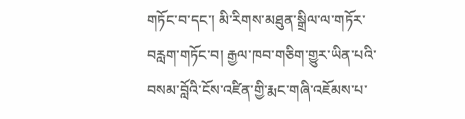གཏོང་བ་དང་། མི་རིགས་མཐུན་སྒྲིལ་ལ་གཏོར་བརླག་གཏོང་བ། རྒྱལ་ཁབ་གཅིག་གྱུར་ཡིན་པའི་བསམ་བློའི་ངོས་འཛིན་གྱི་རྨང་གཞི་འཇོམས་པ་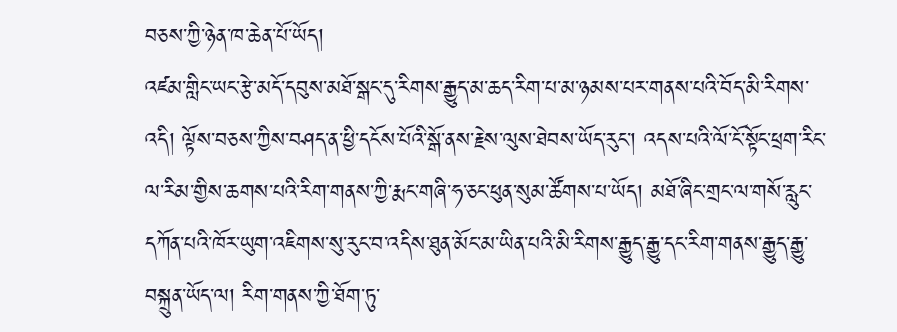བཅས་ཀྱི་ཉེན་ཁ་ཆེན་པོ་ཡོད།
འཛམ་གླིང་ཡང་རྩེ་མདོ་དབུས་མཐོ་སྒང་དུ་རིགས་རྒྱུད་མ་ཆད་རིག་པ་མ་ཉམས་པར་གནས་པའི་བོད་མི་རིགས་འདི། ལྟོས་བཅས་ཀྱིས་བཤད་ན་ཕྱི་དངོས་པོའི་སྒོ་ནས་རྗེས་ལུས་ཐེབས་ཡོད་རུང་། འདས་པའི་ལོ་ངོ་སྟོང་ཕྲག་རིང་ལ་རིམ་གྱིས་ཆགས་པའི་རིག་གནས་ཀྱི་རྨང་གཞི་ཧ་ཅང་ཕུན་སུམ་ཚོགས་པ་ཡོད། མཐོ་ཞིང་གྲང་ལ་གསོ་རླུང་དཀོན་པའི་ཁོར་ཡུག་འཇིགས་སུ་རུང་བ་འདིས་ཐུན་མོང་མ་ཡིན་པའི་མི་རིགས་རྒྱུད་རྒྱུ་དང་རིག་གནས་རྒྱུད་རྒྱུ་བསྐྲུན་ཡོད་ལ། རིག་གནས་ཀྱི་ཐོག་ཏུ་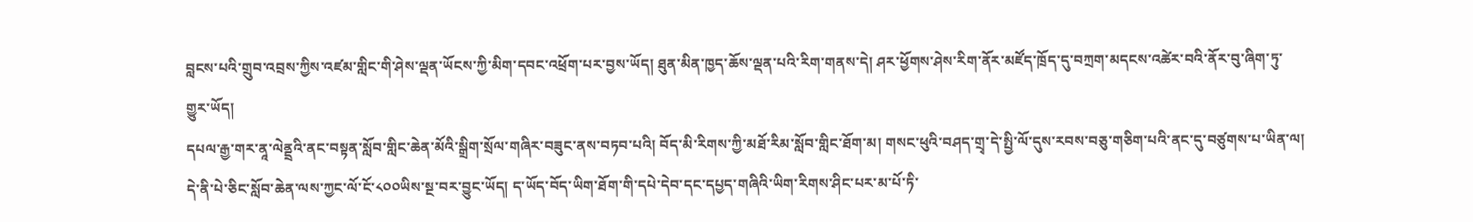བླངས་པའི་གྲུབ་འབྲས་ཀྱིས་འཛམ་གླིང་གི་ཤེས་ལྡན་ཡོངས་ཀྱི་མིག་དབང་འཕྲོག་པར་བྱས་ཡོད། ཐུན་མིན་ཁྱད་ཆོས་ལྡན་པའི་རིག་གནས་དེ། ཤར་ཕྱོགས་ཤེས་རིག་ནོར་མཛོད་ཁྲོད་དུ་བཀྲག་མདངས་འཚེར་བའི་ནོར་བུ་ཞིག་ཏུ་གྱུར་ཡོད།
དཔལ་རྒྱ་གར་ནཱ་ལེནྡྲའི་ནང་བསྟན་སློབ་གླིང་ཆེན་མོའི་སྒྲིག་སྲོལ་གཞིར་བཟུང་ནས་བཏབ་པའི། བོད་མི་རིགས་ཀྱི་མཐོ་རིམ་སློབ་གླིང་ཐོག་མ། གསང་ཕུའི་བཤད་གྲྭ་དེ་སྤྱི་ལོ་དུས་རབས་བཅུ་གཅིག་པའི་ནང་དུ་བཙུགས་པ་ཡིན་ལ། དེ་ནི་པེ་ཅིང་སློབ་ཆེན་ལས་ཀྱང་ལོ་ངོ་༨༠༠ཡིས་སྔ་བར་བྱུང་ཡོད། ད་ཡོད་བོད་ཡིག་ཐོག་གི་དཔེ་དེབ་དང་དཔྱད་གཞིའི་ཡིག་རིགས་ཤིང་པར་མ་པོ་ཏི་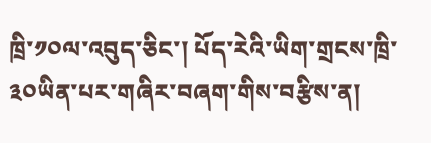ཁྲི་༡༠ལ་འབུད་ཅིང་། པོད་རེའི་ཡིག་གྲངས་ཁྲི་༣༠ཡིན་པར་གཞིར་བཞག་གིས་བརྩིས་ན།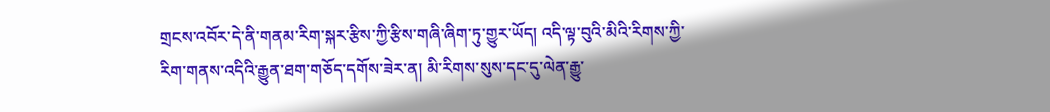གྲངས་འབོར་དེ་ནི་གནམ་རིག་སྐར་རྩིས་ཀྱི་རྩིས་གཞི་ཞིག་ཏུ་གྱུར་ཡོད། འདི་ལྟ་བུའི་མིའི་རིགས་ཀྱི་རིག་གནས་འདིའི་རྒྱུན་ཐག་གཅོད་དགོས་ཟེར་ན། མི་རིགས་སུས་དང་དུ་ལེན་རྒྱུ་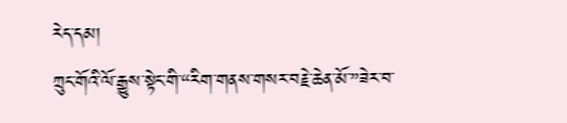རེད་དམ།
ཀྲུང་གོའི་ལོ་རྒྱུས་སྟེང་གི་“རིག་གནས་གསར་བརྗེ་ཆེན་མོ་”ཟེར་བ་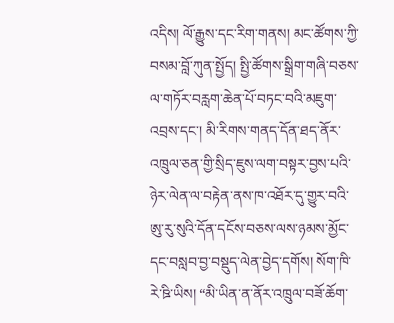འདིས། ལོ་རྒྱུས་དང་རིག་གནས། མང་ཚོགས་ཀྱི་བསམ་བློ་ཀུན་སྤྱོད། སྤྱི་ཚོགས་སྒྲིག་གཞི་བཅས་ལ་གཏོར་བརླག་ཆེན་པོ་བཏང་བའི་མཇུག་འབྲས་དང་། མི་རིགས་གནད་དོན་ཐད་ནོར་འཁྲུལ་ཅན་གྱི་སྲིད་ཇུས་ལག་བསྟར་བྱས་པའི་ཉེར་ལེན་ལ་བརྟེན་ནས་ཁ་འཐོར་དུ་གྱུར་བའི་ཨུ་རུ་སུའི་དོན་དངོས་བཅས་ལས་ཉམས་མྱོང་དང་བསླབ་བྱ་བསྡུད་ལེན་བྱེད་དགོས། སོག་ཁི་རེ་ཋི་ཡིས། “མི་ཡིན་ན་ནོར་འཁྲུལ་བཟོ་ཆོག་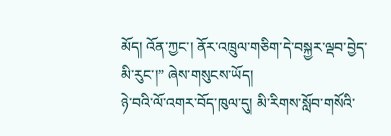མོད། འོན་ཀྱང་། ནོར་འཁྲུལ་གཅིག་དེ་བསྐྱར་ལྡབ་བྱེད་མི་རུང་།” ཞེས་གསུངས་ཡོད།
ཉེ་བའི་ལོ་འགར་བོད་ཁུལ་དུ། མི་རིགས་སློབ་གསོའི་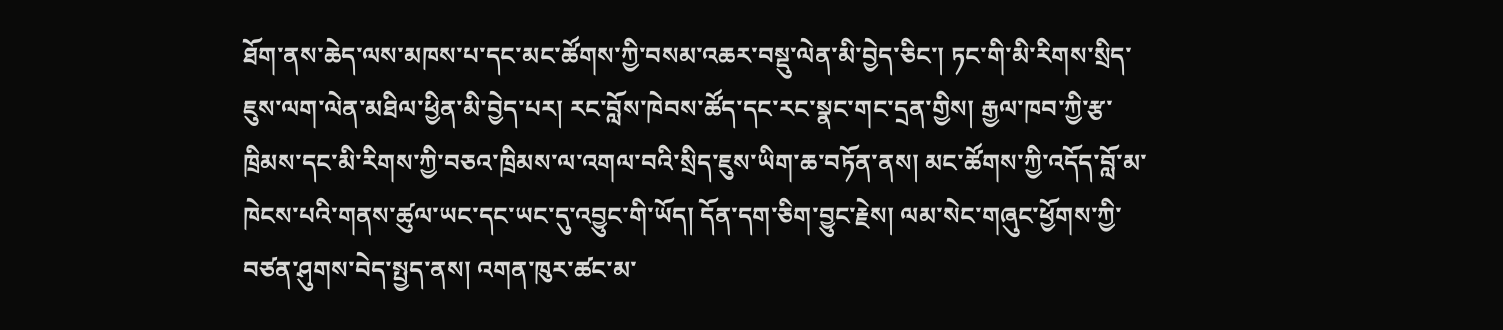ཐོག་ནས་ཆེད་ལས་མཁས་པ་དང་མང་ཚོགས་ཀྱི་བསམ་འཆར་བསྡུ་ལེན་མི་བྱེད་ཅིང་། ཏང་གི་མི་རིགས་སྲིད་ཇུས་ལག་ལེན་མཐིལ་ཕྱིན་མི་བྱེད་པར། རང་བློས་ཁེབས་ཚོད་དང་རང་སྣང་གང་དྲན་གྱིས། རྒྱལ་ཁབ་ཀྱི་རྩ་ཁྲིམས་དང་མི་རིགས་ཀྱི་བཅའ་ཁྲིམས་ལ་འགལ་བའི་སྲིད་ཇུས་ཡིག་ཆ་བཏོན་ནས། མང་ཚོགས་ཀྱི་འདོད་བློ་མ་ཁེངས་པའི་གནས་ཚུལ་ཡང་དང་ཡང་དུ་འབྱུང་གི་ཡོད། དོན་དག་ཅིག་བྱུང་རྗེས། ལམ་སེང་གཞུང་ཕྱོགས་ཀྱི་བཙན་ཤུགས་བེད་སྤྱད་ནས། འགན་ཁུར་ཚང་མ་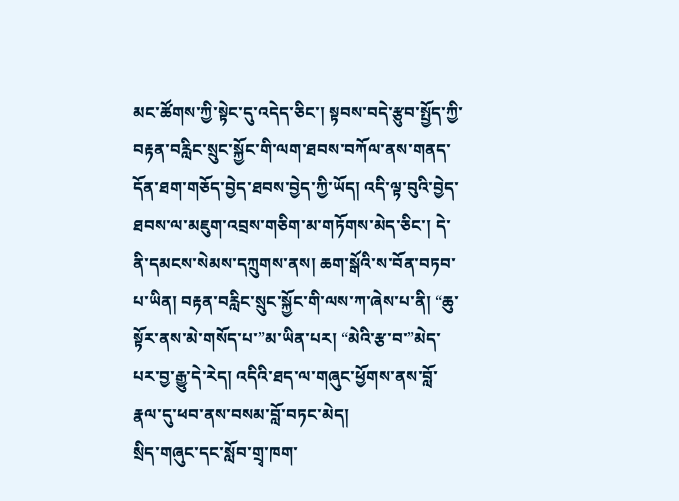མང་ཚོགས་ཀྱི་སྟེང་དུ་འདེད་ཅིང་། སྟབས་བདེ་རྩུབ་སྤྱོད་ཀྱི་བརྟན་བརླིང་སྲུང་སྐྱོང་གི་ལག་ཐབས་བཀོལ་ནས་གནད་དོན་ཐག་གཅོད་བྱེད་ཐབས་བྱེད་ཀྱི་ཡོད། འདི་ལྟ་བུའི་བྱེད་ཐབས་ལ་མཇུག་འབྲས་གཅིག་མ་གཏོགས་མེད་ཅིང་། དེ་ནི་དམངས་སེམས་དཀྲུགས་ནས། ཆག་སྒོའི་ས་བོན་བཏབ་པ་ཡིན། བརྟན་བརླིང་སྲུང་སྐྱོང་གི་ལས་ཀ་ཞེས་པ་ནི། “ཆུ་སྟོར་ནས་མེ་གསོད་པ་”མ་ཡིན་པར། “མེའི་རྩ་བ་”མེད་པར་བྱ་རྒྱུ་དེ་རེད། འདིའི་ཐད་ལ་གཞུང་ཕྱོགས་ནས་བློ་རྣལ་དུ་ཕབ་ནས་བསམ་བློ་བཏང་མེད།
སྲིད་གཞུང་དང་སློབ་གྲྭ་ཁག་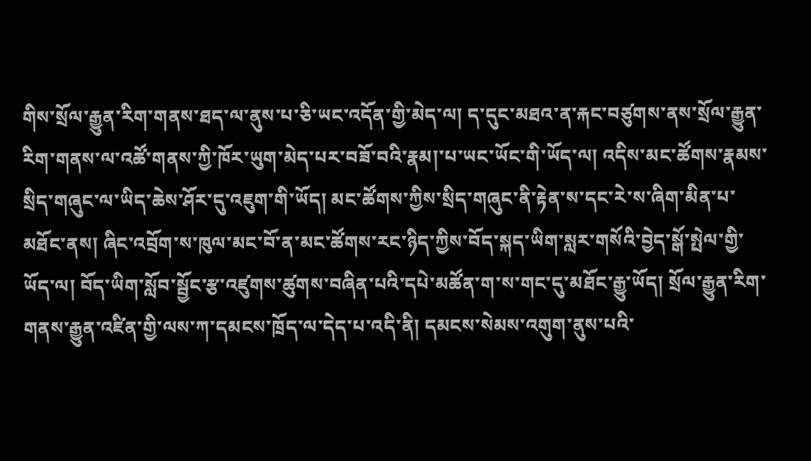གིས་སྲོལ་རྒྱུན་རིག་གནས་ཐད་ལ་ནུས་པ་ཅི་ཡང་འདོན་གྱི་མེད་ལ། ད་དུང་མཐའ་ན་རྐང་བཙུགས་ནས་སྲོལ་རྒྱུན་རིག་གནས་ལ་འཚོ་གནས་ཀྱི་ཁོར་ཡུག་མེད་པར་བཟོ་བའི་རྣམ།་པ་ཡང་ཡོང་གི་ཡོད་ལ། འདིས་མང་ཚོགས་རྣམས་སྲིད་གཞུང་ལ་ཡིད་ཆེས་ཤོར་དུ་འཇུག་གི་ཡོད། མང་ཚོགས་ཀྱིས་སྲིད་གཞུང་ནི་རྟེན་ས་དང་རེ་ས་ཞིག་མིན་པ་མཐོང་ནས། ཞིང་འབྲོག་ས་ཁུལ་མང་བོ་ན་མང་ཚོགས་རང་ཉིད་ཀྱིས་བོད་སྐད་ཡིག་སླར་གསོའི་བྱེད་སྒོ་སྤེལ་གྱི་ཡོད་ལ། བོད་ཡིག་སློབ་སྦྱོང་རྩ་འཛུགས་ཚུགས་བཞིན་པའི་དཔེ་མཚོན་ག་ས་གང་དུ་མཐོང་རྒྱུ་ཡོད། སྲོལ་རྒྱུན་རིག་གནས་རྒྱུན་འཛིན་གྱི་ལས་ཀ་དམངས་ཁྲོད་ལ་དེད་པ་འདི་ནི། དམངས་སེམས་འགུག་ནུས་པའི་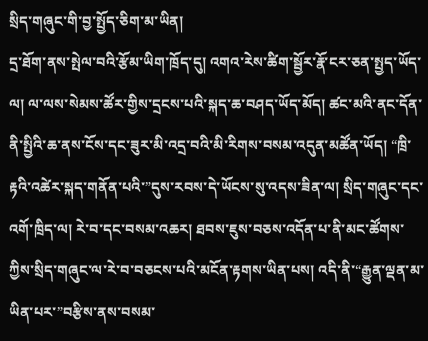སྲིད་གཞུང་གི་བྱ་སྤྱོད་ཅིག་མ་ཡིན།
དྲ་ཐོག་ནས་སྤེལ་བའི་རྩོམ་ཡིག་ཁྲོད་དུ། འགའ་རེས་ཚིག་སྦྱོར་རྣོ་ངར་ཅན་སྤྱད་ཡོད་ལ། ལ་ལས་སེམས་ཚོར་གྱིས་དྲངས་པའི་སྐད་ཆ་བཤད་ཡོད་མོད། ཚང་མའི་ནང་དོན་ནི་སྤྱིའི་ཆ་ནས་ངོས་དང་ཟུར་མི་འདྲ་བའི་མི་རིགས་བསམ་འདུན་མཚོན་ཡོད། “ཁྲི་རྟའི་འཚེར་སྐད་གནོན་པའི་”དུས་རབས་དེ་ཡོངས་སུ་འདས་ཟིན་ལ། སྲིད་གཞུང་དང་འགོ་ཁྲིད་ལ། རེ་བ་དང་བསམ་འཆར། ཐབས་ཇུས་བཅས་འདོན་པ་ནི་མང་ཚོགས་ཀྱིས་སྲིད་གཞུང་ལ་རེ་བ་བཅངས་པའི་མངོན་རྟགས་ཡིན་པས། འདི་ནི་“རྒྱུན་ལྡན་མ་ཡིན་པར་”བརྩིས་ནས་བསམ་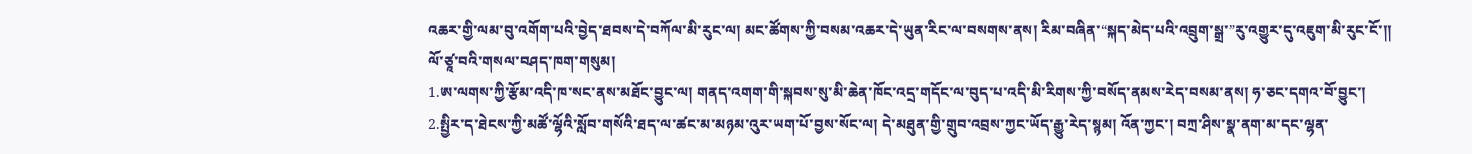འཆར་གྱི་ལམ་བུ་འགོག་པའི་བྱེད་ཐབས་དེ་བཀོལ་མི་རུང་ལ། མང་ཚོགས་ཀྱི་བསམ་འཆར་དེ་ཡུན་རིང་ལ་བསགས་ནས། རིམ་བཞིན་“སྐད་མེད་པའི་འབྲུག་སྒྲ་”རུ་འགྱུར་དུ་འཇུག་མི་རུང་ངོ་།།
ལོ་ཙཱ་བའི་གསལ་བཤད་ཁག་གསུམ།
1.ཨ་ལགས་ཀྱི་རྩོམ་འདི་ཁ་སང་ནས་མཐོང་བྱུང་ལ། གནད་འགག་གི་སྐབས་སུ་མི་ཆེན་ཁོང་འདྲ་གདོང་ལ་བུད་པ་འདི་མི་རིགས་ཀྱི་བསོད་ནམས་རེད་བསམ་ནས། ཧ་ཅང་དགའ་བོ་བྱུང་།
2.སྤྱིར་ད་ཐེངས་ཀྱི་མཚོ་ལྷོའི་སློབ་གསོའི་ཐད་ལ་ཚང་མ་མཉམ་འུར་ཡག་པོ་བྱས་སོང་ལ། དེ་མཐུན་གྱི་གྲུབ་འབྲས་ཀྱང་ཡོད་རྒྱུ་རེད་སྙམ། འོན་ཀྱང་། བཀྲ་ཤིས་སྣ་ནག་མ་དང་ལྷན་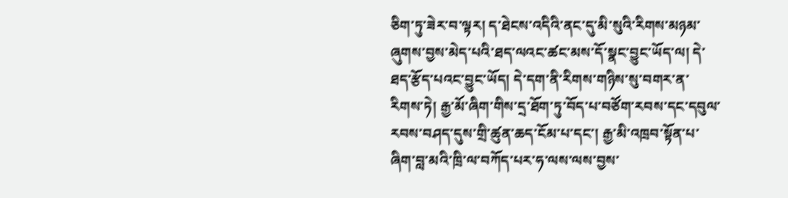ཅིག་ཏུ་ཟེར་བ་ལྟར། ད་ཐེངས་འདིའི་ནང་དུ་མི་སུའི་རིགས་མཉམ་ཞུགས་བྱས་མེད་པའི་ཐད་ལའང་ཚང་མས་དོ་སྣང་བྱུང་ཡོད་ལ། དེ་ཐད་རྩོད་པའང་བྱུང་ཡོད། དེ་དག་ནི་རིགས་གཉིས་སུ་བགར་ན་རིགས་ཏེ། རྒྱ་མོ་ཞིག་གིས་དྲ་ཐོག་ཏུ་བོད་པ་བཙོག་རབས་དང་དབུལ་རབས་བཤད་དུས་གྲི་ཚུན་ཆད་ངོམ་པ་དང་། རྒྱ་མི་འཁྲབ་སྟོན་པ་ཞིག་བླ་མའི་ཁྲི་ལ་བཀོད་པར་ཧ་ལས་ལས་བྱས་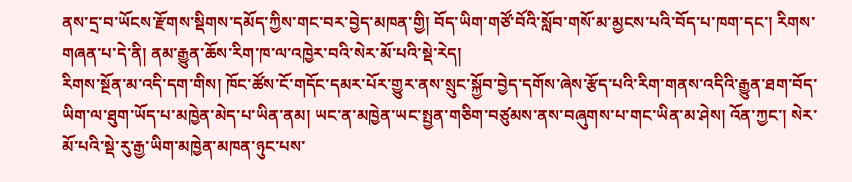ནས་དྲ་བ་ཡོངས་རྫོགས་སྡིགས་དམོད་ཀྱིས་གང་བར་བྱེད་མཁན་གྱི། བོད་ཡིག་གཙོ་བོའི་སློབ་གསོ་མ་མྱངས་པའི་བོད་པ་ཁག་དང་། རིགས་གཞན་པ་དེ་ནི། ནམ་རྒྱུན་ཆོས་རིག་ཁ་ལ་འཁྱེར་བའི་སེར་མོ་པའི་སྡེ་རེད།
རིགས་སྔོན་མ་འདི་དག་གིས། ཁོང་ཚོས་ངོ་གདོང་དམར་པོར་གྱུར་ནས་སྲུང་སྐྱོབ་བྱེད་དགོས་ཞེས་རྩོད་པའི་རིག་གནས་འདིའི་རྒྱུན་ཐག་བོད་ཡིག་ལ་ཐུག་ཡོད་པ་མཁྱེན་མེད་པ་ཡིན་ནམ། ཡང་ན་མཁྱེན་ཡང་སྤྱན་གཅིག་བཙུམས་ནས་བཞུགས་པ་གང་ཡིན་མ་ཤེས། འོན་ཀྱང་། སེར་མོ་པའི་སྡེ་རུ་རྒྱ་ཡིག་མཁྱེན་མཁན་ཉུང་པས་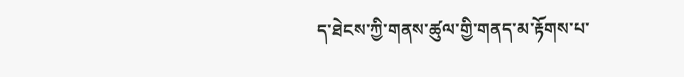ད་ཐེངས་ཀྱི་གནས་ཚུལ་གྱི་གནད་མ་རྟོགས་པ་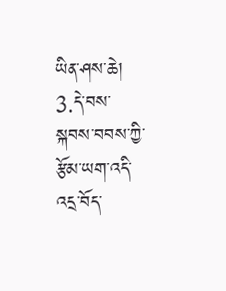ཡིན་ཤས་ཆེ།
3.དེ་བས་སྐབས་བབས་ཀྱི་རྩོམ་ཡག་འདི་འདྲ་བོད་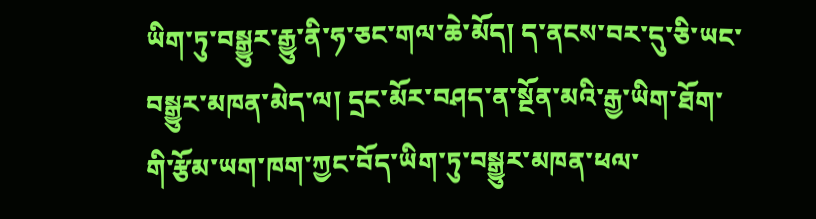ཡིག་ཏུ་བསྒྱུར་རྒྱུ་ནི་ཧ་ཅང་གལ་ཆེ་མོད། ད་ནངས་བར་དུ་ཅི་ཡང་བསྒྱུར་མཁན་མེད་ལ། དྲང་མོར་བཤད་ན་སྔོན་མའི་རྒྱ་ཡིག་ཐོག་གི་རྩོམ་ཡག་ཁག་ཀྱང་བོད་ཡིག་ཏུ་བསྒྱུར་མཁན་ཕལ་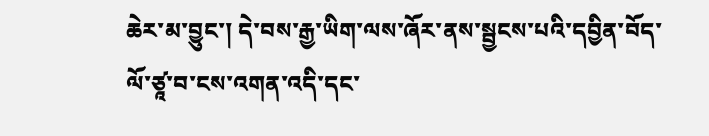ཆེར་མ་བྱུང་། དེ་བས་རྒྱ་ཡིག་ལས་ཞོར་ནས་སྦྱངས་པའི་དབྱིན་བོད་ལོ་ཙཱ་བ་ངས་འགན་འདི་དང་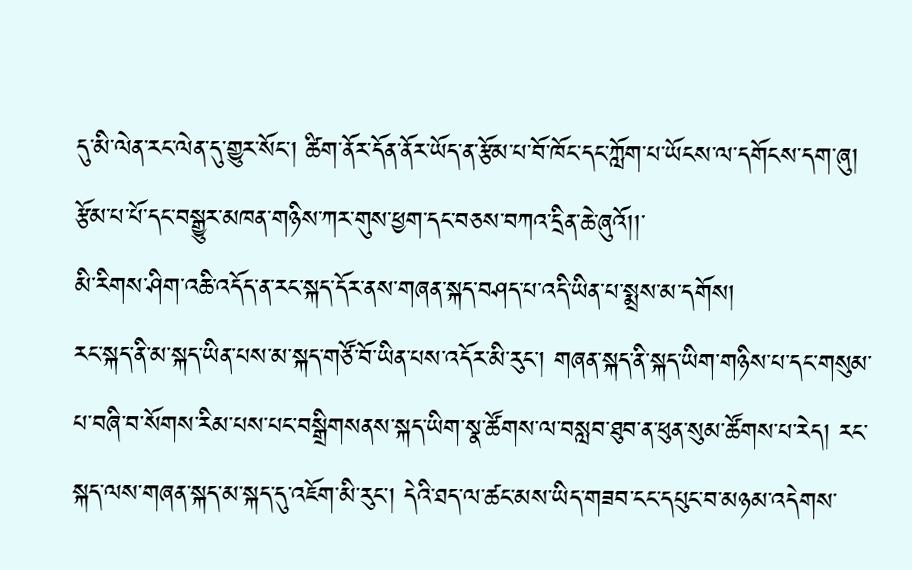དུ་མི་ལེན་རང་ལེན་དུ་གྱུར་སོང་། ཚིག་ནོར་དོན་ནོར་ཡོད་ན་རྩོམ་པ་བོ་ཁོང་དང་ཀློག་པ་ཡོངས་ལ་དགོངས་དག་ཞུ།
རྩོམ་པ་པོ་དང་བསྒྱུར་མཁན་གཉིས་ཀར་གུས་ཕྱག་དང་བཅས་བཀའ་དྲིན་ཆེ་ཞུའོ།།་
མི་རིགས་ཤིག་འཆི་འདོད་ན་རང་སྐད་དོར་ནས་གཞན་སྐད་བཤད་པ་འདི་ཡིན་པ་སྨྲས་མ་དགོས།
རང་སྐད་ནི་མ་སྐད་ཡིན་པས་མ་སྐད་གཙོ་བོ་ཡིན་པས་འདོར་མི་རུང་། གཞན་སྐད་ནི་སྐད་ཡིག་གཉིས་པ་དང་གསུམ་པ་བཞི་བ་སོགས་རིམ་པས་པང་བསྒྲིགསནས་སྐད་ཡིག་སྣ་ཚོགས་ལ་བསླབ་ཐུབ་ན་ཕུན་སུམ་ཚོགས་པ་རེད། རང་སྐད་ལས་གཞན་སྐད་མ་སྐད་དུ་འཇོག་མི་རུང་། དེའི་ཐད་ལ་ཚང་མས་ཡིད་གཟབ་ངང་དཔུང་བ་མཉམ་འདེགས་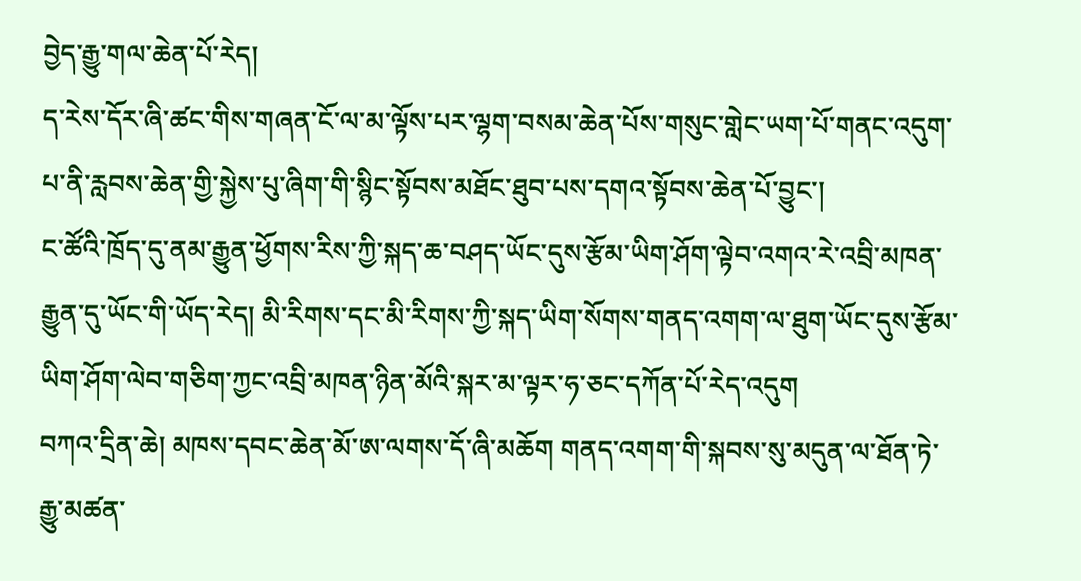བྱེད་རྒྱུ་གལ་ཆེན་པོ་རེད།
ད་རེས་དོར་ཞི་ཚང་གིས་གཞན་ངོ་ལ་མ་ལྟོས་པར་ལྷག་བསམ་ཆེན་པོས་གསུང་གླེང་ཡག་པོ་གནང་འདུག་པ་ནི་རླབས་ཆེན་གྱི་སྐྱེས་པུ་ཞིག་གི་སྙིང་སྟོབས་མཐོང་ཐུབ་པས་དགའ་སྟོབས་ཆེན་པོ་བྱུང་།
ང་ཚོའི་ཁྲོད་དུ་ནམ་རྒྱུན་ཕྱོགས་རིས་ཀྱི་སྐད་ཆ་བཤད་ཡོང་དུས་རྩོམ་ཡིག་ཤོག་ལྟེབ་འགའ་རེ་འབྲི་མཁན་རྒྱུན་དུ་ཡོང་གི་ཡོད་རེད། མི་རིགས་དང་མི་རིགས་ཀྱི་སྐད་ཡིག་སོགས་གནད་འགག་ལ་ཐུག་ཡོང་དུས་རྩོམ་ཡིག་ཤོག་ལེབ་གཅིག་ཀྱང་འབྲི་མཁན་ཉིན་མོའི་སྐར་མ་ལྟར་ཧ་ཅང་དཀོན་པོ་རེད་འདུག
བཀའ་དྲིན་ཆེ། མཁས་དབང་ཆེན་མོ་ཨ་ལགས་དོ་ཞི་མཆོག གནད་འགག་གི་སྐབས་སུ་མདུན་ལ་ཐོན་ཏེ་རྒྱུ་མཚན་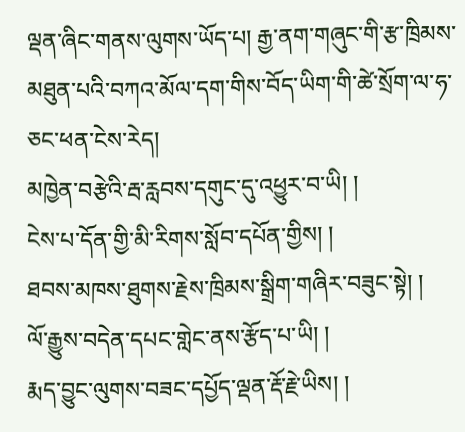ལྡན་ཞིང་གནས་ལུགས་ཡོད་པ། རྒྱ་ནག་གཞུང་གི་རྩ་ཁྲིམས་མཐུན་པའི་བཀའ་མོལ་དག་གིས་བོད་ཡིག་གི་ཚེ་སྲོག་ལ་ཧ་ཅང་ཕན་ངེས་རེད།
མཁྱེན་བརྩེའི་རྦ་རླབས་དགུང་དུ་འཕྱུར་བ་ཡི། །
ངེས་པ་དོན་གྱི་མི་རིགས་སློབ་དཔོན་གྱིས། །
ཐབས་མཁས་ཐུགས་རྗེས་ཁྲིམས་སྒྲིག་གཞིར་བཟུང་སྟེ། །
ལོ་རྒྱུས་བདེན་དཔང་གླེང་ནས་རྩོད་པ་ཡི། །
རྨད་བྱུང་ལུགས་བཟང་དཔྱོད་ལྡན་རྡོ་རྗེ་ཡིས། །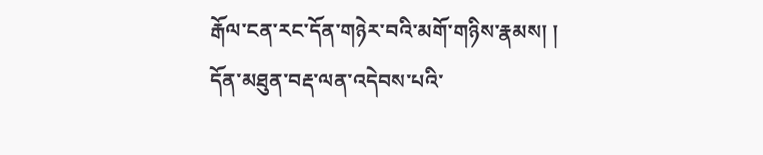རྒོལ་ངན་རང་དོན་གཉེར་བའི་མགོ་གཉིས་རྣམས། །
དོན་མཐུན་བརྡ་ལན་འདེབས་པའི་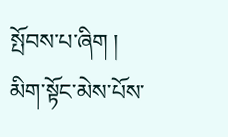སྤོབས་པ་ཞིག །
མིག་སྟོང་མེས་པོས་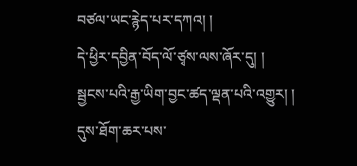བཙལ་ཡང་རྙེད་པར་དཀའ། །
དེ་ཕྱིར་དབྱིན་བོད་ལོ་ཙྭས་ལས་ཞོར་དུ། །
སྦྱངས་པའི་རྒྱ་ཡིག་བྱང་ཚད་ལྡན་པའི་འགྱུར། །
དུས་ཐོག་ཆར་པས་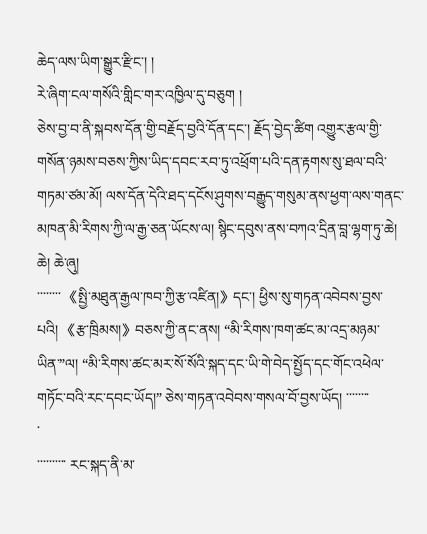ཆེད་ལས་ཡིག་སྒྱུར་རྫིང་། །
རེ་ཞིག་ངལ་གསོའི་གླིང་གར་འཁྱིལ་དུ་བཅུག །
ཅེས་བྱ་བ་ནི་སྐབས་དོན་གྱི་བརྗོད་བྱའི་དོན་དང་། རྗོད་བྱེད་ཚིག འགྱུར་རྩལ་གྱི་གསོན་ཉམས་བཅས་ཀྱིས་ཡིད་དབང་རབ་ཏུ་འཕྲོག་པའི་དན་རྟགས་སུ་ཐལ་བའི་གཏམ་ཙམ་མོ། ལས་དོན་དེའི་ཐད་དངོས་ཤུགས་བརྒྱུད་གསུམ་ནས་ཕྱག་ལས་གནང་མཁན་མི་རིགས་ཀྱི་ལ་རྒྱ་ཅན་ཡོངས་ལ། སྙིང་དབུས་ནས་བཀའ་དྲིན་བླ་ལྷག་ཏུ་ཆེ། ཆེ། ཆེ་ཞུ།
་་་་་་་་ 《སྤྱི་མཐུན་རྒྱལ་ཁབ་ཀྱི་རྩ་འཛིན།》དང་། ཕྱིས་སུ་གཏན་འབེབས་བྱས་པའི། 《རྩ་ཁྲིམས།》བཅས་ཀྱི་ནང་ནས། “མི་རིགས་ཁག་ཚང་མ་འདྲ་མཉམ་ཡིན་”ལ། “མི་རིགས་ཚང་མར་སོ་སོའི་སྐད་དང་ཡི་གེ་བེད་སྤྱོད་དང་གོང་འཕེལ་གཏོང་བའི་རང་དབང་ཡོད།” ཅེས་གཏན་འབེབས་གསལ་བོ་བྱས་ཡོད། ་་་་་་་་
་
་་་་་་་་་་ རང་སྐད་ནི་མ་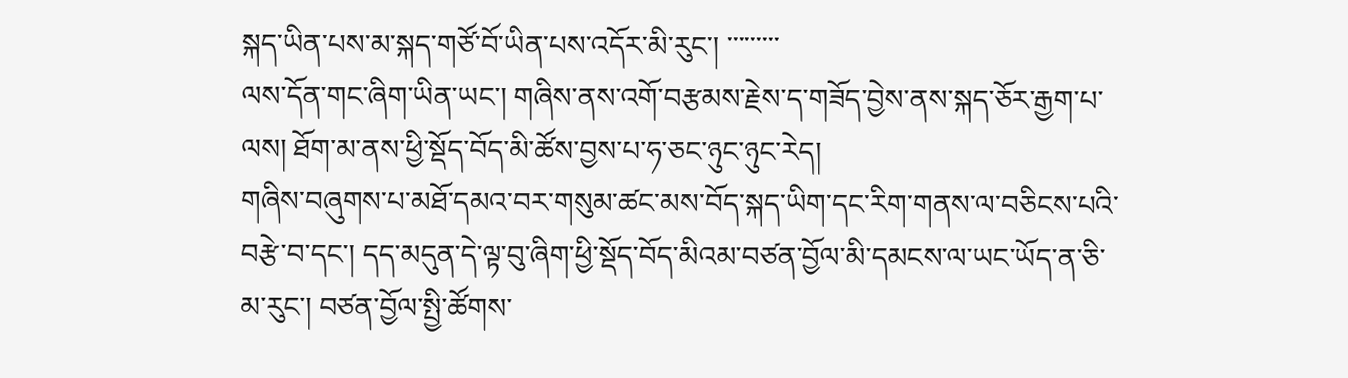སྐད་ཡིན་པས་མ་སྐད་གཙོ་བོ་ཡིན་པས་འདོར་མི་རུང་། ་་་་་་་་་
ལས་དོན་གང་ཞིག་ཡིན་ཡང་། གཞིས་ནས་འགོ་བརྩམས་རྗེས་ད་གཟོད་བྱེས་ནས་སྐད་ཅོར་རྒྱག་པ་ལས། ཐོག་མ་ནས་ཕྱི་སྡོད་བོད་མི་ཚོས་བྱས་པ་ཧ་ཅང་ཉུང་ཉུང་རེད།
གཞིས་བཞུགས་པ་མཐོ་དམའ་བར་གསུམ་ཚང་མས་བོད་སྐད་ཡིག་དང་རིག་གནས་ལ་བཅིངས་པའི་བརྩེ་བ་དང་། དད་མདུན་དེ་ལྟ་བུ་ཞིག་ཕྱི་སྡོད་བོད་མིའམ་བཙན་བྱོལ་མི་དམངས་ལ་ཡང་ཡོད་ན་ཅི་མ་རུང་། བཙན་བྱོལ་སྤྱི་ཚོགས་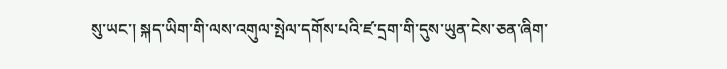སུ་ཡང་། སྐད་ཡིག་གི་ལས་འགུལ་སྤེལ་དགོས་པའི་ཛ་དྲག་གི་དུས་ཡུན་ངེས་ཅན་ཞིག་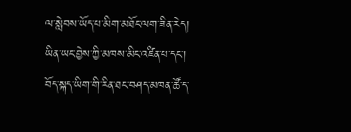ལ་སླེབས་ཡོད་པ་མིག་མཐོང་ལག་ཟིན་རེད།
ཡིན་ཡང་བྱེས་ཀྱི་མཁས་མིང་འཛིན་པ་དང་། བོད་སྐད་ཡིག་གི་རིན་ཐང་བཤད་མཁན་ཚོ་ད་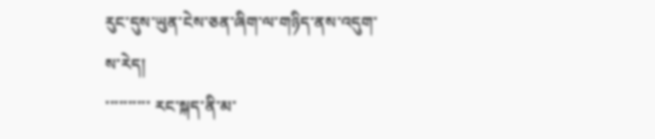རུང་དུས་ཡུན་ངེས་ཅན་ཞིག་ལ་གཉིད་ནས་འདུག་ས་རེད།
་་་་་་་་་་ རང་སྐད་ནི་མ་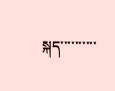སྐད་་་་་་་་་་